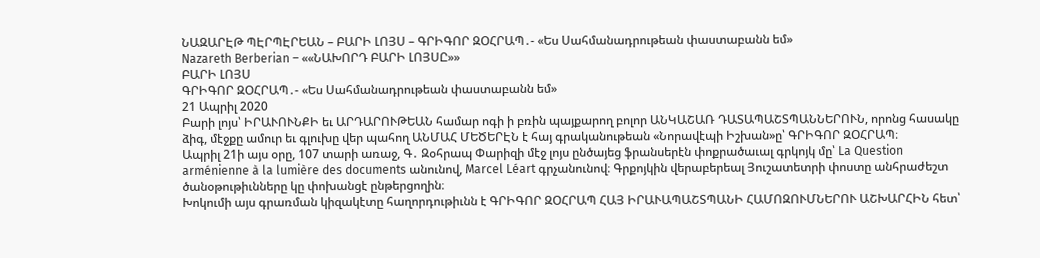ՆԱԶԱՐԷԹ ՊԷՐՊԷՐԵԱՆ – ԲԱՐԻ ԼՈՅՍ – ԳՐԻԳՈՐ ԶՕՀՐԱՊ․- «Ես Սահմանադրութեան փաստաբանն եմ»
Nazareth Berberian – ««ՆԱԽՈՐԴ ԲԱՐԻ ԼՈՅՍԸ»»
ԲԱՐԻ ԼՈՅՍ
ԳՐԻԳՈՐ ԶՕՀՐԱՊ․- «Ես Սահմանադրութեան փաստաբանն եմ»
21 Ապրիլ 2020
Բարի լոյս՝ ԻՐԱՒՈՒՆՔԻ եւ ԱՐԴԱՐՈՒԹԵԱՆ համար ոգի ի բռին պայքարող բոլոր ԱՆԿԱՇԱՌ ԴԱՏԱՊԱՇՏՊԱՆՆԵՐՈՒՆ, որոնց հասակը ձիգ, մէջքը ամուր եւ գլուխը վեր պահող ԱՆՄԱՀ ՄԵԾԵՐԷՆ է հայ գրականութեան «Նորավէպի Իշխան»ը՝ ԳՐԻԳՈՐ ԶՕՀՐԱՊ։
Ապրիլ 21ի այս օրը, 107 տարի առաջ, Գ․ Զօհրապ Փարիզի մէջ լոյս ընծայեց ֆրանսերէն փոքրածաւալ գրկոյկ մը՝ La Question arménienne à la lumière des documents անունով, Marcel Léart գրչանունով։ Գրքոյկին վերաբերեալ Յուշատետրի փոստը անհրաժեշտ ծանօթութիւնները կը փոխանցէ ընթերցողին։
Խոկումի այս գրառման կիզակէտը հաղորդութիւնն է ԳՐԻԳՈՐ ԶՕՀՐԱՊ ՀԱՅ ԻՐԱՒԱՊԱՇՏՊԱՆԻ ՀԱՄՈԶՈՒՄՆԵՐՈՒ ԱՇԽԱՐՀԻՆ հետ՝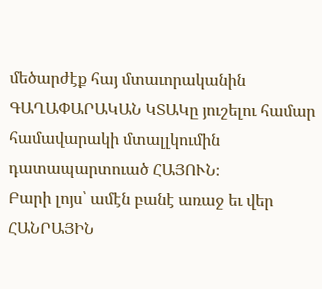մեծարժէք հայ մտաւորականին ԳԱՂԱՓԱՐԱԿԱՆ ԿՏԱԿը յուշելու համար համավարակի մտալլկումին դատապարտուած ՀԱՅՈՒՆ։
Բարի լոյս՝ ամէն բանէ առաջ եւ վեր ՀԱՆՐԱՅԻՆ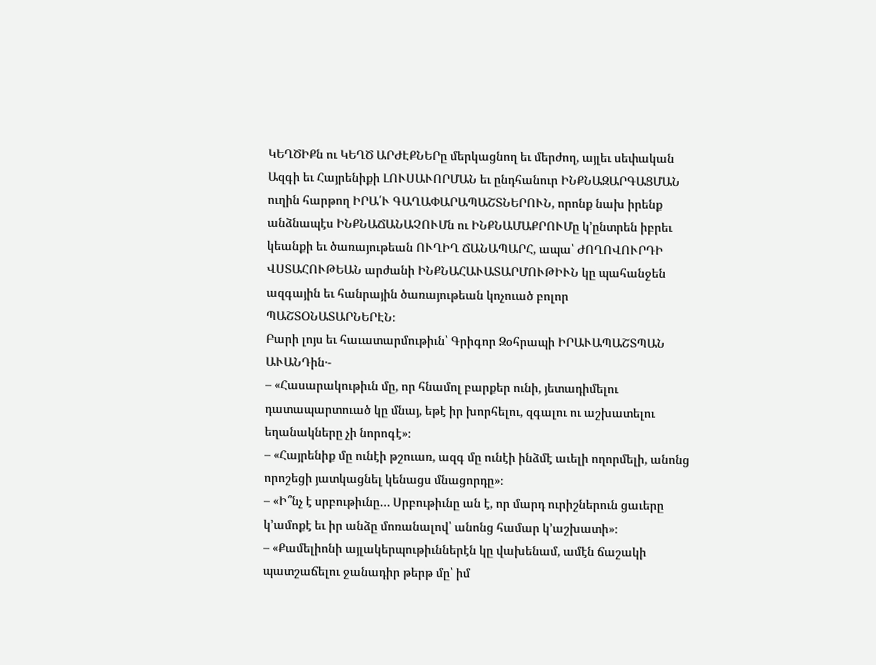ԿԵՂԾԻՔն ու ԿԵՂԾ ԱՐԺԷՔՆԵՐը մերկացնող եւ մերժող, այլեւ սեփական Ազգի եւ Հայրենիքի ԼՈՒՍԱՒՈՐՄԱՆ եւ ընդհանուր ԻՆՔՆԱԶԱՐԳԱՑՄԱՆ ուղին հարթող ԻՐԱ՛Ւ ԳԱՂԱՓԱՐԱՊԱՇՏՆԵՐՈՒՆ, որոնք նախ իրենք անձնապէս ԻՆՔՆԱՃԱՆԱՉՈՒՄն ու ԻՆՔՆԱՄԱՔՐՈՒՄը կ՚ընտրեն իբրեւ կեանքի եւ ծառայութեան ՈՒՂԻՂ ՃԱՆԱՊԱՐՀ, ապա՝ ԺՈՂՈՎՈՒՐԴԻ ՎՍՏԱՀՈՒԹԵԱՆ արժանի ԻՆՔՆԱՀԱՒԱՏԱՐՄՈՒԹԻՒՆ կը պահանջեն ազգային եւ հանրային ծառայութեան կոչուած բոլոր ՊԱՇՏՕՆԱՏԱՐՆԵՐԷՆ։
Բարի լոյս եւ հաւատարմութիւն՝ Գրիգոր Զօհրապի ԻՐԱՒԱՊԱՇՏՊԱՆ ԱՒԱՆԴին․-
– «Հասարակութիւն մը, որ հնամոլ բարքեր ունի, յետադիմելու դատապարտուած կը մնայ, եթէ իր խորհելու, զգալու ու աշխատելու եղանակները չի նորոգէ»։
– «Հայրենիք մը ունէի թշուառ, ազգ մը ունէի ինձմէ աւելի ողորմելի, անոնց որոշեցի յատկացնել կենացս մնացորդը»։
– «Ի՞նչ է սրբութիւնը… Սրբութիւնը ան է, որ մարդ ուրիշներուն ցաւերը կ՚ամոքէ եւ իր անձը մոռանալով՝ անոնց համար կ՚աշխատի»։
– «Քամելիոնի այլակերպութիւններէն կը վախենամ, ամէն ճաշակի պատշաճելու ջանադիր թերթ մը՝ իմ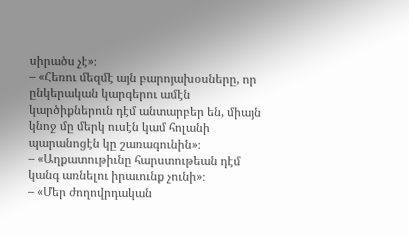սիրածս չէ»։
– «Հեռու մեզմէ այն բարոյախօսները, որ ընկերական կարգերու ամէն կարծիքներուն դէմ անտարբեր են, միայն կնոջ մը մերկ ուսէն կամ հոլանի պարանոցէն կը շառագունին»։
– «Աղքատութիւնը հարստութեան դէմ կանգ առնելու իրաւունք չունի»։
– «Մեր ժողովրդական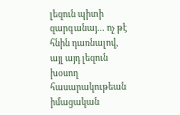լեզուն պիտի զարգանայ… ոչ թէ հնին դառնալով, այլ այդ լեզուն խօսող հասարակութեան իմացական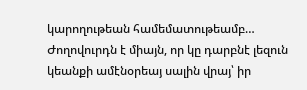կարողութեան համեմատութեամբ… Ժողովուրդն է միայն, որ կը դարբնէ լեզուն կեանքի ամէնօրեայ սալին վրայ՝ իր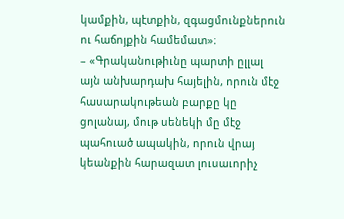կամքին, պէտքին, զգացմունքներուն ու հաճոյքին համեմատ»։
– «Գրականութիւնը պարտի ըլլալ այն անխարդախ հայելին, որուն մէջ հասարակութեան բարքը կը ցոլանայ, մութ սենեկի մը մէջ պահուած ապակին, որուն վրայ կեանքին հարազատ լուսաւորիչ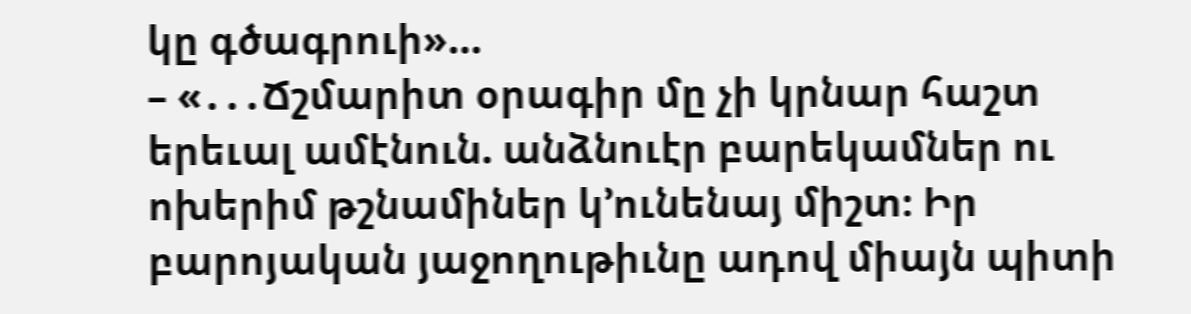կը գծագրուի»…
– «․․․Ճշմարիտ օրագիր մը չի կրնար հաշտ երեւալ ամէնուն. անձնուէր բարեկամներ ու ոխերիմ թշնամիներ կ՚ունենայ միշտ։ Իր բարոյական յաջողութիւնը ադով միայն պիտի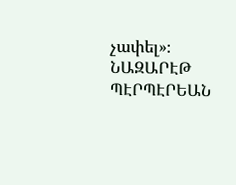չափել»։
ՆԱԶԱՐԷԹ ՊԷՐՊԷՐԵԱՆ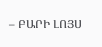– ԲԱՐԻ ԼՈՅՍ